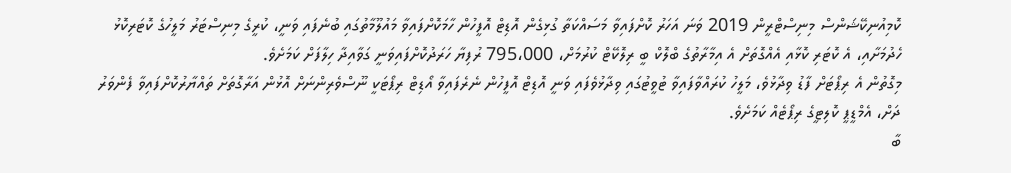ކޮމިއުނިކޭޝަންސް މިނިސްޓްރީން 2019 ވަނަ އަހަރު ކޮށްފައިވާ މަސައްކަތާ ގުޅިގެން އޮޑިޓް އޮފީހުން ހާމަކޮށްފައިވާ މައުލޫމާތުގައި ބުނެފައި ވަނީ، ކުރީގެ މިނިސްޓަރު މަލީހުގެ ކޮޓަރިކޮޅު ހެދުމަށާއި، އެ ކޮޓަރި ކޮޅާއި އެއްގޮތަށް އެ އިމާރާތުގެ ބްލޮކް ބީ ރިލޮކޭޓް ކުރުމަށް، 795،000 ރުފިޔާ ހަރަދުކޮށްފައިވަނީ ގަވާއިދާ ހިލާފަށް ކަމަށެވެ.
މިގޮތުން އެ ރިޕޯޓަށް ފާޑު ވިދާޅުވެ، މަލީހު ކުރައްވާފައިވާ ޓުވީޓުގައި ވިދާޅުވެފައި ވަނީ އޮޑިޓް އޮފީހުން ނެރެފައިވާ އޯޑިޓް ރިޕޯޓަކީ ނޫސްވެރިންނަށް އޮޅުން އަރާގޮތަށް ތައްޔާރުކޮށްފައިވާ ފެންވަރު ދަށް، އެމްޑީޕީ ކޮލިޓީގެ ރިޕޯޓެއް ކަމަށެވެ.
ބާ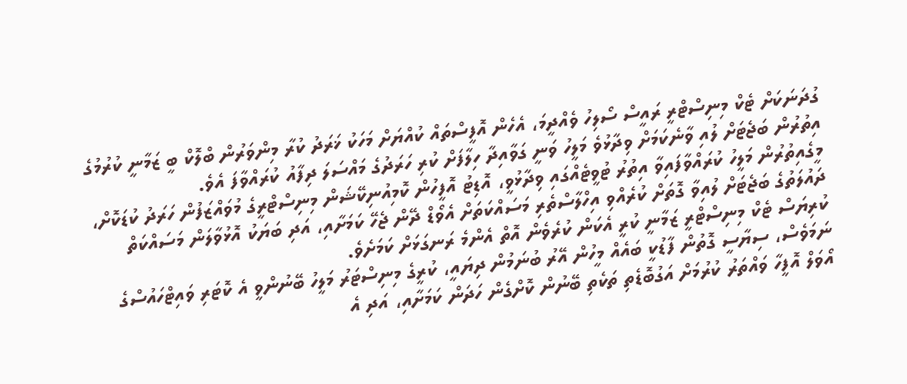ގުދަނަކަށް ޓެކް މިނިސްޓްރީ ރައީސް ސޯލިހު ވެއްދީމަ، އެހެން އޮފީސްތައް ކުއްޔަށް މަހަކު ޚަރަދު ކުރާ މިންވަރުން ބްލޮކް ބީ ޒަމާނީ ކުރުމުގެ އިތުރުން ބަޖެޓަށް ލުއި ވާނެކަމަށް ވިދާޅުވެ މަލީހު ވަނީ ގަވާއިދާ ހިލާފަށް ކުރި ހަރަދުގެ މައްސަލަ ދިފާއު ކުރައްވާފަ އެވެ.
މީގެއިތުރުން މަލީހު ކުރައްވާފައިވާ އިތުރު ޓުވީޓެއްގައި ވިދާޅުވީ، އޮޑިޓު އޮފީހުން ކޮމިއުނިކޭޝަން މިނިސްޓްރީގެ މުވައްޒަފުން ހަރަދު ކުޑަކޮށް، ދައުލަތުގެ ބަޖެޓަށް ލުއިވާ ގޮތަށް ކުރެއްވި އިހްލާސްތެރި މަސައްކަތަށް އެވޯޑް ދޭން ޖެހޭ ކަމަށާއި، އަދި ބަޔަކު އޮޅުވާލަން މަސައްކަތް ކުރިޔަސް ޓެކް މިނިސްޓްރީ ޒަމާނީ ކުރީ އެކަން ކުރެވެން އޮތް އެންމެ ރަނގަޅަށް ކަމަށެވެ.
ނަމަވެސް، ސިޔާސީ ގޮތުން ފާޑުކީ ބައެއް މީހުން އޭރު ބުނަމުން ދިޔައީ، ކުރީގެ މިނިސްޓަރު މަލީހު ބޭނުންވީ އެ ކޮޓަރި ވައިޓްހައުސްގެ އޯވަލް އޮފީހާ ވައްތަރު ކުރުމަށް އަގުބޮޑެތި ތަކެތި ބޭނުން ކޮށްގެން ހަދަން ކަމަށާއި، އަދި އެ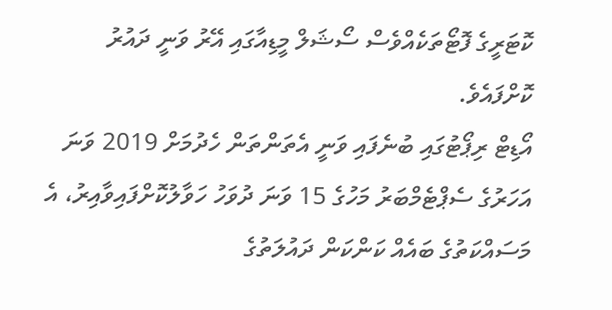ކޮޓަރީގެ ފޮޓޯތަކެއްވެސް ސޯޝަލް މީޑިއާގައި އޭރު ވަނީ ދައުރު ކޮށްފައެވެ.
އޯޑިޓް ރިޕޯޓުގައި ބުނެފައި ވަނީ އެތަންތަން ހެދުމަށް 2019 ވަނަ އަހަރުގެ ސެޕްޓެމްބަރު މަހުގެ 15 ވަނަ ދުވަހު ހަވާލުކޮށްފައިވާއިރު، އެ މަސައްކަތުގެ ބައެއް ކަންކަން ދައުލަތުގެ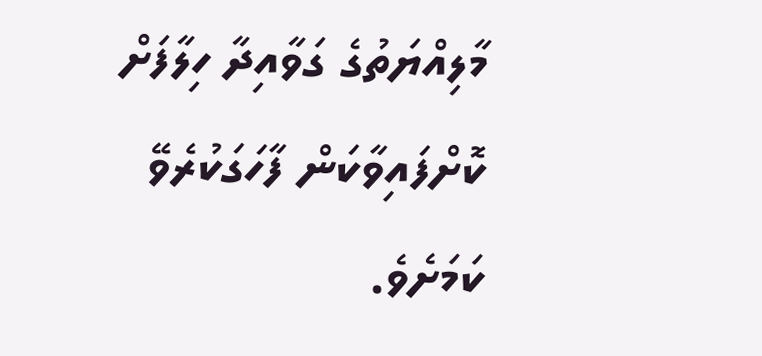މާލިއްޔަތުގެ ގަވާއިދާ ހިލާފަށް ކޮށްފައިވާކަން ފާހަގަކުރެވޭ ކަމަށެވެ.